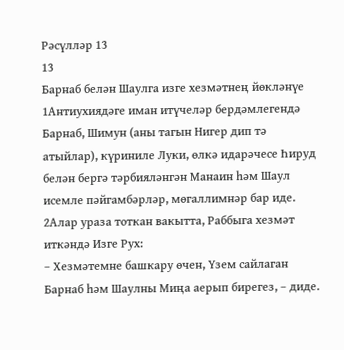Рәсүлләр 13
13
Барнаб белән Шаулга изге хезмәтнең йөкләнүе
1Антиухиядәге иман итүчеләр бердәмлегендә Барнаб, Шимун (аны тагын Нигер дип тә атыйлар), күриниле Луки, өлкә идарәчесе Һируд белән бергә тәрбияләнгән Манаин һәм Шаул исемле пәйгамбәрләр, мөгаллимнәр бар иде. 2Алар ураза тоткан вакытта, Раббыга хезмәт иткәндә Изге Рух:
– Хезмәтемне башкару өчен, Үзем сайлаган Барнаб һәм Шаулны Миңа аерып бирегез, – диде.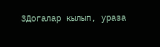3Догалар кылып, ураза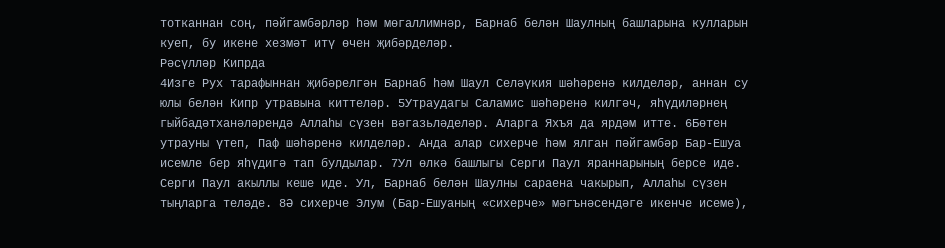тотканнан соң, пәйгамбәрләр һәм мөгаллимнәр, Барнаб белән Шаулның башларына кулларын куеп, бу икене хезмәт итү өчен җибәрделәр.
Рәсүлләр Кипрда
4Изге Рух тарафыннан җибәрелгән Барнаб һәм Шаул Селәүкия шәһәренә килделәр, аннан су юлы белән Кипр утравына киттеләр. 5Утраудагы Саламис шәһәренә килгәч, яһүдиләрнең гыйбадәтханәләрендә Аллаһы сүзен вәгазьләделәр. Аларга Яхъя да ярдәм итте. 6Бөтен утрауны үтеп, Паф шәһәренә килделәр. Анда алар сихерче һәм ялган пәйгамбәр Бар-Ешуа исемле бер яһүдигә тап булдылар. 7Ул өлкә башлыгы Серги Паул яраннарының берсе иде. Серги Паул акыллы кеше иде. Ул, Барнаб белән Шаулны сараена чакырып, Аллаһы сүзен тыңларга теләде. 8Ә сихерче Элум (Бар-Ешуаның «сихерче» мәгънәсендәге икенче исеме),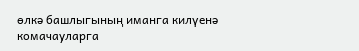өлкә башлыгының иманга килүенә комачауларга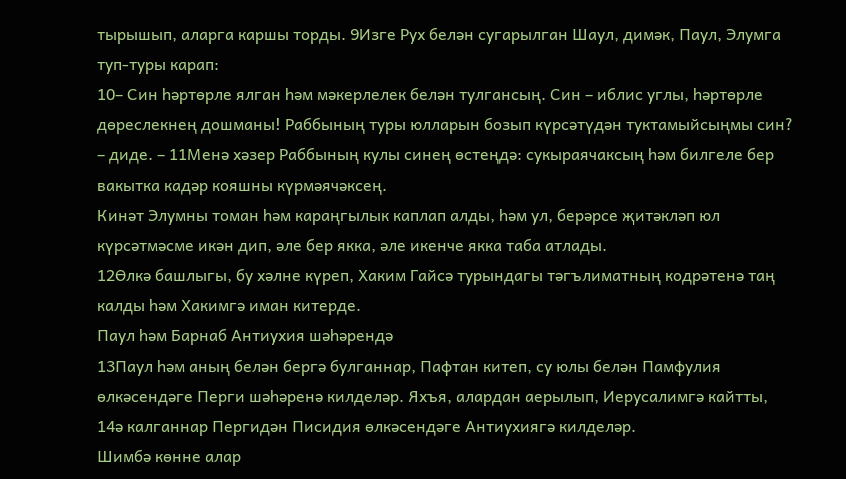тырышып, аларга каршы торды. 9Изге Рух белән сугарылган Шаул, димәк, Паул, Элумга туп-туры карап:
10– Син һәртөрле ялган һәм мәкерлелек белән тулгансың. Син – иблис углы, һәртөрле дөреслекнең дошманы! Раббының туры юлларын бозып күрсәтүдән туктамыйсыңмы син? – диде. – 11Менә хәзер Раббының кулы синең өстеңдә: сукыраячаксың һәм билгеле бер вакытка кадәр кояшны күрмәячәксең.
Кинәт Элумны томан һәм караңгылык каплап алды, һәм ул, берәрсе җитәкләп юл күрсәтмәсме икән дип, әле бер якка, әле икенче якка таба атлады.
12Өлкә башлыгы, бу хәлне күреп, Хаким Гайсә турындагы тәгълиматның кодрәтенә таң калды һәм Хакимгә иман китерде.
Паул һәм Барнаб Антиухия шәһәрендә
13Паул һәм аның белән бергә булганнар, Пафтан китеп, су юлы белән Памфулия өлкәсендәге Перги шәһәренә килделәр. Яхъя, алардан аерылып, Иерусалимгә кайтты, 14ә калганнар Пергидән Писидия өлкәсендәге Антиухиягә килделәр.
Шимбә көнне алар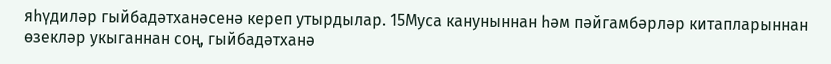яһүдиләр гыйбадәтханәсенә кереп утырдылар. 15Муса кануныннан һәм пәйгамбәрләр китапларыннан өзекләр укыганнан соң, гыйбадәтханә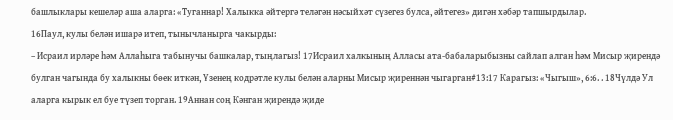башлыклары кешеләр аша аларга: «Туганнар! Халыкка әйтергә теләгән нәсыйхәт сүзегез булса, әйтегез» дигән хәбәр тапшырдылар.
16Паул, кулы белән ишарә итеп, тынычланырга чакырды:
– Исраил ирләре һәм Аллаһыга табынучы башкалар, тыңлагыз! 17Исраил халкының Алласы ата-бабаларыбызны сайлап алган һәм Мисыр җирендә булган чагында бу халыкны бөек иткән, Үзенең кодрәтле кулы белән аларны Мисыр җиреннән чыгарган#13:17 Карагыз: «Чыгыш», 6:6. . 18Чүлдә Ул аларга кырык ел буе түзеп торган. 19Аннан соң Кәнган җирендә җиде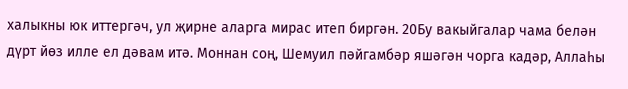халыкны юк иттергәч, ул җирне аларга мирас итеп биргән. 20Бу вакыйгалар чама белән дүрт йөз илле ел дәвам итә. Моннан соң, Шемуил пәйгамбәр яшәгән чорга кадәр, Аллаһы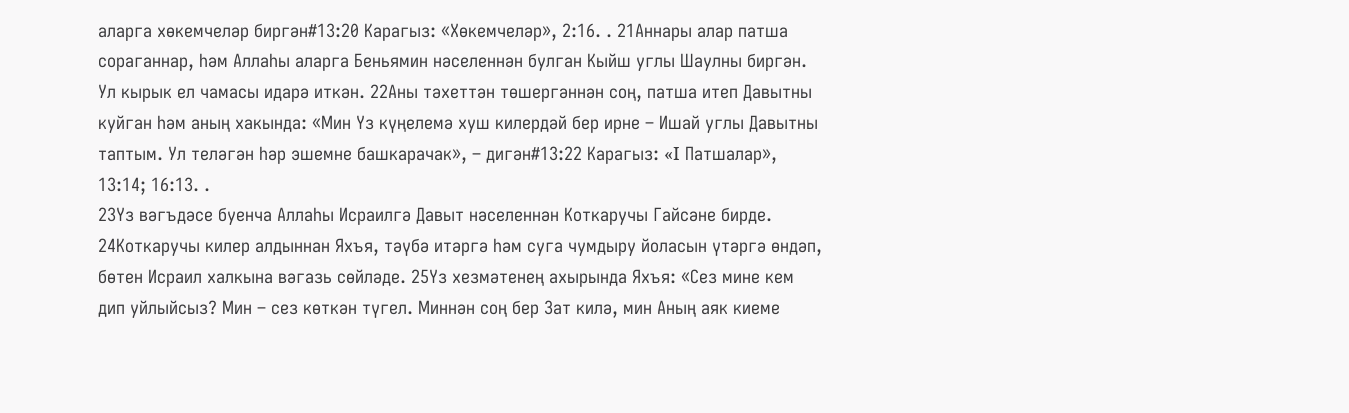аларга хөкемчеләр биргән#13:20 Карагыз: «Хөкемчеләр», 2:16. . 21Аннары алар патша сораганнар, һәм Аллаһы аларга Беньямин нәселеннән булган Кыйш углы Шаулны биргән. Ул кырык ел чамасы идарә иткән. 22Аны тәхеттән төшергәннән соң, патша итеп Давытны куйган һәм аның хакында: «Мин Үз күңелемә хуш килердәй бер ирне – Ишай углы Давытны таптым. Ул теләгән һәр эшемне башкарачак», – дигән#13:22 Карагыз: «I Патшалар», 13:14; 16:13. .
23Үз вәгъдәсе буенча Аллаһы Исраилгә Давыт нәселеннән Коткаручы Гайсәне бирде. 24Коткаручы килер алдыннан Яхъя, тәүбә итәргә һәм суга чумдыру йоласын үтәргә өндәп, бөтен Исраил халкына вәгазь сөйләде. 25Үз хезмәтенең ахырында Яхъя: «Сез мине кем дип уйлыйсыз? Мин – сез көткән түгел. Миннән соң бер Зат килә, мин Аның аяк киеме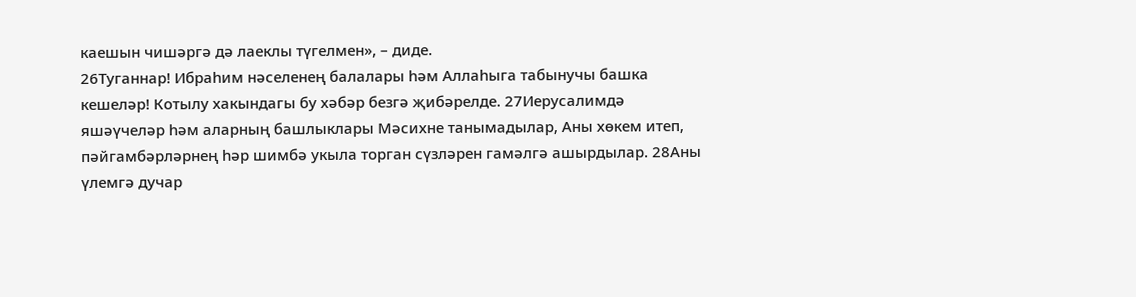каешын чишәргә дә лаеклы түгелмен», – диде.
26Туганнар! Ибраһим нәселенең балалары һәм Аллаһыга табынучы башка кешеләр! Котылу хакындагы бу хәбәр безгә җибәрелде. 27Иерусалимдә яшәүчеләр һәм аларның башлыклары Мәсихне танымадылар, Аны хөкем итеп, пәйгамбәрләрнең һәр шимбә укыла торган сүзләрен гамәлгә ашырдылар. 28Аны үлемгә дучар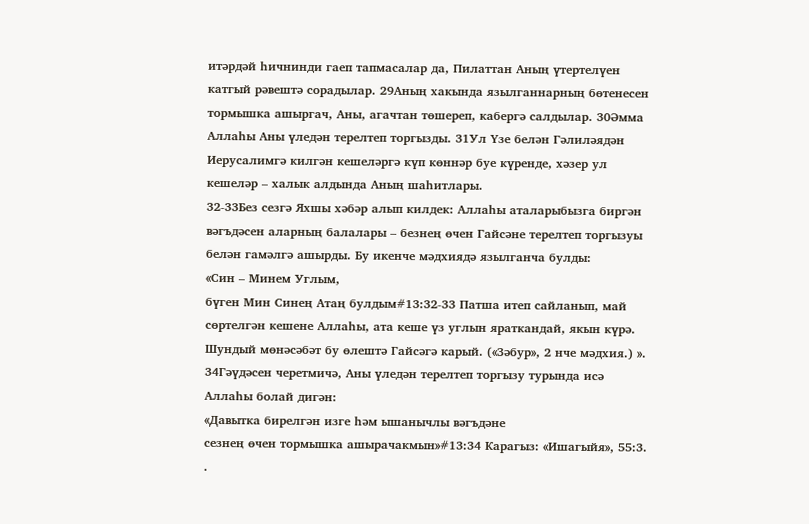итәрдәй һичнинди гаеп тапмасалар да, Пилаттан Аның үтертелүен катгый рәвештә сорадылар. 29Аның хакында язылганнарның бөтенесен тормышка ашыргач, Аны, агачтан төшереп, кабергә салдылар. 30Әмма Аллаһы Аны үледән терелтеп торгызды. 31Ул Үзе белән Гәлиләядән Иерусалимгә килгән кешеләргә күп көннәр буе күренде, хәзер ул кешеләр – халык алдында Аның шаһитлары.
32-33Без сезгә Яхшы хәбәр алып килдек: Аллаһы аталарыбызга биргән вәгъдәсен аларның балалары – безнең өчен Гайсәне терелтеп торгызуы белән гамәлгә ашырды. Бу икенче мәдхиядә язылганча булды:
«Син – Минем Углым,
бүген Мин Синең Атаң булдым#13:32-33 Патша итеп сайланып, май сөртелгән кешене Аллаһы, ата кеше үз углын яраткандай, якын күрә. Шундый мөнәсәбәт бу өлештә Гайсәгә карый. («Зәбур», 2 нче мәдхия.) ».
34Гәүдәсен черетмичә, Аны үледән терелтеп торгызу турында исә Аллаһы болай дигән:
«Давытка бирелгән изге һәм ышанычлы вәгъдәне
сезнең өчен тормышка ашырачакмын»#13:34 Карагыз: «Ишагыйя», 55:3. .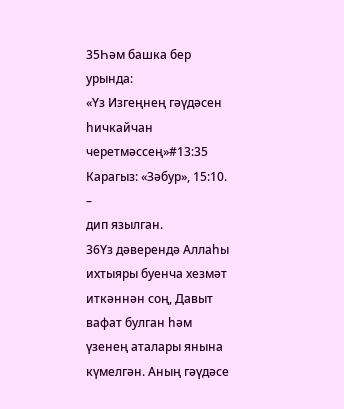35Һәм башка бер урында:
«Үз Изгеңнең гәүдәсен
һичкайчан черетмәссең»#13:35 Карагыз: «Зәбур», 15:10. –
дип язылган.
36Үз дәверендә Аллаһы ихтыяры буенча хезмәт иткәннән соң, Давыт вафат булган һәм үзенең аталары янына күмелгән. Аның гәүдәсе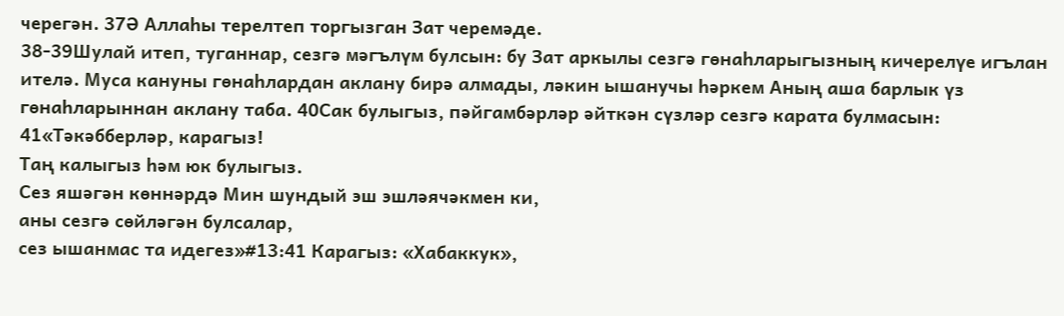черегән. 37Ә Аллаһы терелтеп торгызган Зат черемәде.
38-39Шулай итеп, туганнар, сезгә мәгълүм булсын: бу Зат аркылы сезгә гөнаһларыгызның кичерелүе игълан ителә. Муса кануны гөнаһлардан аклану бирә алмады, ләкин ышанучы һәркем Аның аша барлык үз гөнаһларыннан аклану таба. 40Сак булыгыз, пәйгамбәрләр әйткән сүзләр сезгә карата булмасын:
41«Тәкәбберләр, карагыз!
Таң калыгыз һәм юк булыгыз.
Сез яшәгән көннәрдә Мин шундый эш эшләячәкмен ки,
аны сезгә сөйләгән булсалар,
сез ышанмас та идегез»#13:41 Карагыз: «Хабаккук»,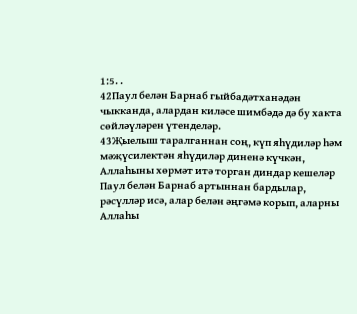1:5. .
42Паул белән Барнаб гыйбадәтханәдән чыкканда, алардан киләсе шимбәдә дә бу хакта сөйләүләрен үтенделәр.
43Җыелыш таралганнан соң, күп яһүдиләр һәм мәҗүсилектән яһүдиләр диненә күчкән, Аллаһыны хөрмәт итә торган диндар кешеләр Паул белән Барнаб артыннан бардылар, рәсүлләр исә, алар белән әңгәмә корып, аларны Аллаһы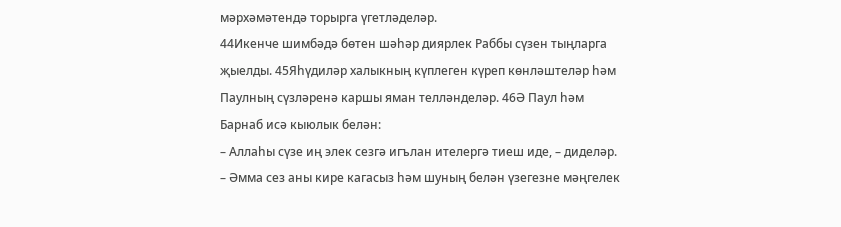мәрхәмәтендә торырга үгетләделәр.
44Икенче шимбәдә бөтен шәһәр диярлек Раббы сүзен тыңларга җыелды. 45Яһүдиләр халыкның күплеген күреп көнләштеләр һәм Паулның сүзләренә каршы яман телләнделәр. 46Ә Паул һәм Барнаб исә кыюлык белән:
– Аллаһы сүзе иң элек сезгә игълан ителергә тиеш иде, – диделәр. – Әмма сез аны кире кагасыз һәм шуның белән үзегезне мәңгелек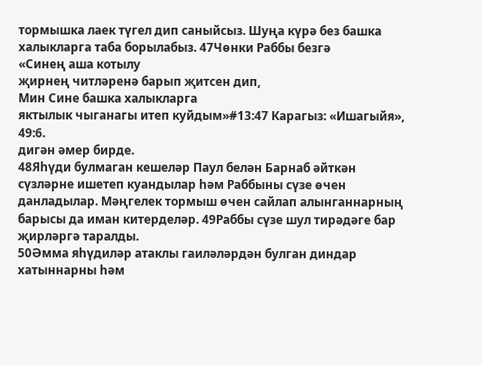тормышка лаек түгел дип саныйсыз. Шуңа күрә без башка халыкларга таба борылабыз. 47Чөнки Раббы безгә
«Синең аша котылу
җирнең читләренә барып җитсен дип,
Мин Сине башка халыкларга
яктылык чыганагы итеп куйдым»#13:47 Карагыз: «Ишагыйя», 49:6.
дигән әмер бирде.
48Яһүди булмаган кешеләр Паул белән Барнаб әйткән сүзләрне ишетеп куандылар һәм Раббыны сүзе өчен данладылар. Мәңгелек тормыш өчен сайлап алынганнарның барысы да иман китерделәр. 49Раббы сүзе шул тирәдәге бар җирләргә таралды.
50Әмма яһүдиләр атаклы гаиләләрдән булган диндар хатыннарны һәм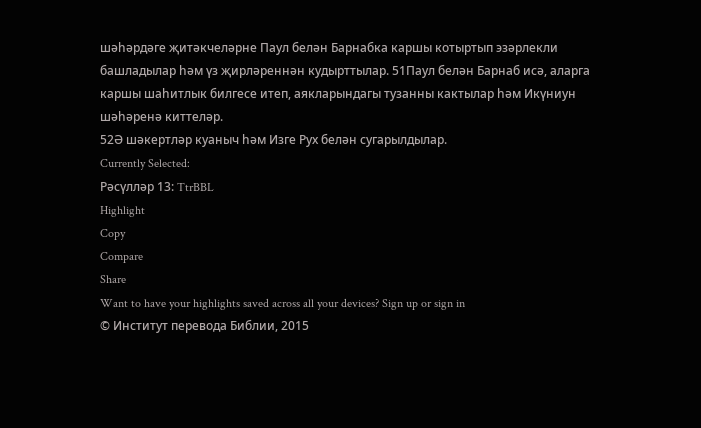шәһәрдәге җитәкчеләрне Паул белән Барнабка каршы котыртып эзәрлекли башладылар һәм үз җирләреннән кудырттылар. 51Паул белән Барнаб исә, аларга каршы шаһитлык билгесе итеп, аякларындагы тузанны кактылар һәм Икүниун шәһәренә киттеләр.
52Ә шәкертләр куаныч һәм Изге Рух белән сугарылдылар.
Currently Selected:
Рәсүлләр 13: TtrBBL
Highlight
Copy
Compare
Share
Want to have your highlights saved across all your devices? Sign up or sign in
© Институт перевода Библии, 2015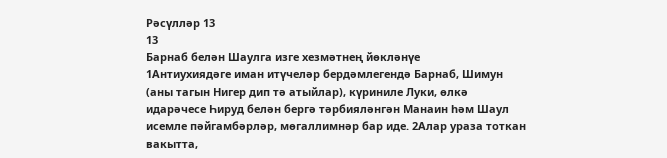Рәсүлләр 13
13
Барнаб белән Шаулга изге хезмәтнең йөкләнүе
1Антиухиядәге иман итүчеләр бердәмлегендә Барнаб, Шимун (аны тагын Нигер дип тә атыйлар), күриниле Луки, өлкә идарәчесе Һируд белән бергә тәрбияләнгән Манаин һәм Шаул исемле пәйгамбәрләр, мөгаллимнәр бар иде. 2Алар ураза тоткан вакытта,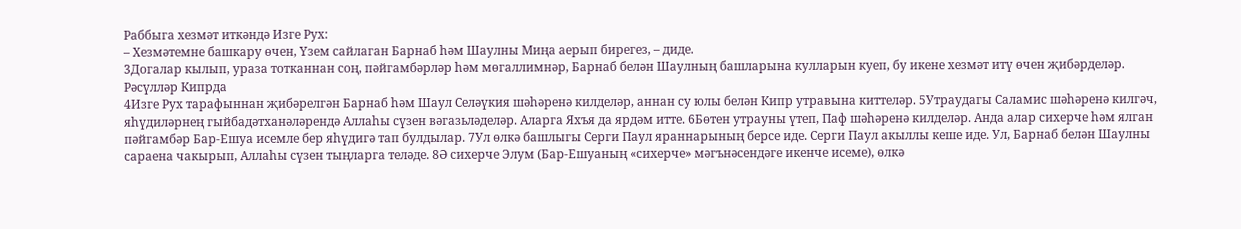Раббыга хезмәт иткәндә Изге Рух:
– Хезмәтемне башкару өчен, Үзем сайлаган Барнаб һәм Шаулны Миңа аерып бирегез, – диде.
3Догалар кылып, ураза тотканнан соң, пәйгамбәрләр һәм мөгаллимнәр, Барнаб белән Шаулның башларына кулларын куеп, бу икене хезмәт итү өчен җибәрделәр.
Рәсүлләр Кипрда
4Изге Рух тарафыннан җибәрелгән Барнаб һәм Шаул Селәүкия шәһәренә килделәр, аннан су юлы белән Кипр утравына киттеләр. 5Утраудагы Саламис шәһәренә килгәч, яһүдиләрнең гыйбадәтханәләрендә Аллаһы сүзен вәгазьләделәр. Аларга Яхъя да ярдәм итте. 6Бөтен утрауны үтеп, Паф шәһәренә килделәр. Анда алар сихерче һәм ялган пәйгамбәр Бар-Ешуа исемле бер яһүдигә тап булдылар. 7Ул өлкә башлыгы Серги Паул яраннарының берсе иде. Серги Паул акыллы кеше иде. Ул, Барнаб белән Шаулны сараена чакырып, Аллаһы сүзен тыңларга теләде. 8Ә сихерче Элум (Бар-Ешуаның «сихерче» мәгънәсендәге икенче исеме), өлкә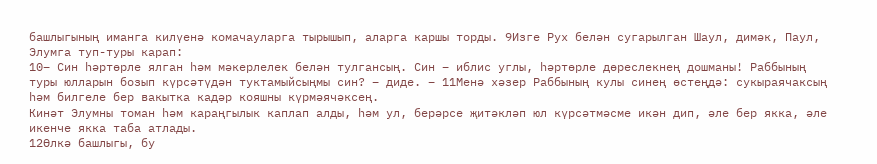башлыгының иманга килүенә комачауларга тырышып, аларга каршы торды. 9Изге Рух белән сугарылган Шаул, димәк, Паул, Элумга туп-туры карап:
10– Син һәртөрле ялган һәм мәкерлелек белән тулгансың. Син – иблис углы, һәртөрле дөреслекнең дошманы! Раббының туры юлларын бозып күрсәтүдән туктамыйсыңмы син? – диде. – 11Менә хәзер Раббының кулы синең өстеңдә: сукыраячаксың һәм билгеле бер вакытка кадәр кояшны күрмәячәксең.
Кинәт Элумны томан һәм караңгылык каплап алды, һәм ул, берәрсе җитәкләп юл күрсәтмәсме икән дип, әле бер якка, әле икенче якка таба атлады.
12Өлкә башлыгы, бу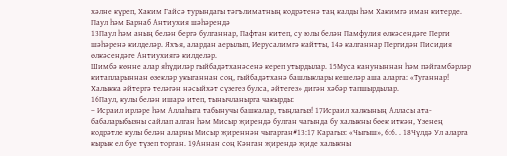хәлне күреп, Хаким Гайсә турындагы тәгълиматның кодрәтенә таң калды һәм Хакимгә иман китерде.
Паул һәм Барнаб Антиухия шәһәрендә
13Паул һәм аның белән бергә булганнар, Пафтан китеп, су юлы белән Памфулия өлкәсендәге Перги шәһәренә килделәр. Яхъя, алардан аерылып, Иерусалимгә кайтты, 14ә калганнар Пергидән Писидия өлкәсендәге Антиухиягә килделәр.
Шимбә көнне алар яһүдиләр гыйбадәтханәсенә кереп утырдылар. 15Муса кануныннан һәм пәйгамбәрләр китапларыннан өзекләр укыганнан соң, гыйбадәтханә башлыклары кешеләр аша аларга: «Туганнар! Халыкка әйтергә теләгән нәсыйхәт сүзегез булса, әйтегез» дигән хәбәр тапшырдылар.
16Паул, кулы белән ишарә итеп, тынычланырга чакырды:
– Исраил ирләре һәм Аллаһыга табынучы башкалар, тыңлагыз! 17Исраил халкының Алласы ата-бабаларыбызны сайлап алган һәм Мисыр җирендә булган чагында бу халыкны бөек иткән, Үзенең кодрәтле кулы белән аларны Мисыр җиреннән чыгарган#13:17 Карагыз: «Чыгыш», 6:6. . 18Чүлдә Ул аларга кырык ел буе түзеп торган. 19Аннан соң Кәнган җирендә җиде халыкны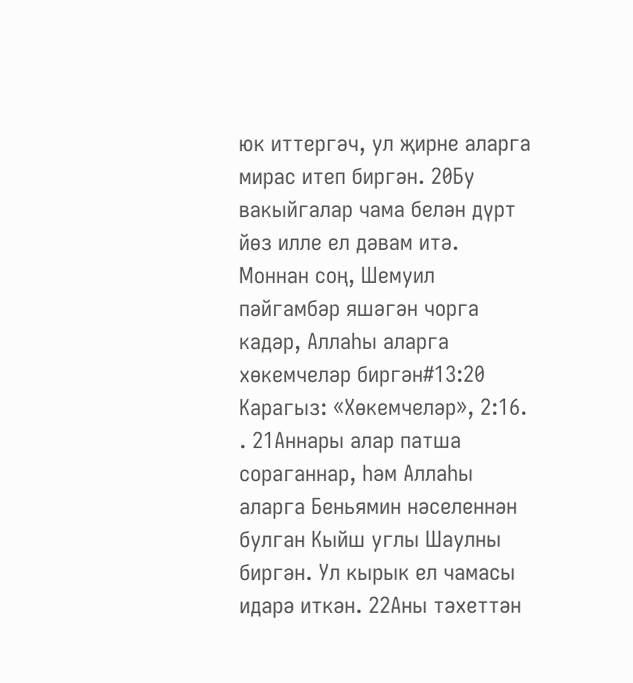юк иттергәч, ул җирне аларга мирас итеп биргән. 20Бу вакыйгалар чама белән дүрт йөз илле ел дәвам итә. Моннан соң, Шемуил пәйгамбәр яшәгән чорга кадәр, Аллаһы аларга хөкемчеләр биргән#13:20 Карагыз: «Хөкемчеләр», 2:16. . 21Аннары алар патша сораганнар, һәм Аллаһы аларга Беньямин нәселеннән булган Кыйш углы Шаулны биргән. Ул кырык ел чамасы идарә иткән. 22Аны тәхеттән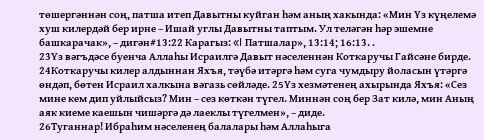төшергәннән соң, патша итеп Давытны куйган һәм аның хакында: «Мин Үз күңелемә хуш килердәй бер ирне – Ишай углы Давытны таптым. Ул теләгән һәр эшемне башкарачак», – дигән#13:22 Карагыз: «I Патшалар», 13:14; 16:13. .
23Үз вәгъдәсе буенча Аллаһы Исраилгә Давыт нәселеннән Коткаручы Гайсәне бирде. 24Коткаручы килер алдыннан Яхъя, тәүбә итәргә һәм суга чумдыру йоласын үтәргә өндәп, бөтен Исраил халкына вәгазь сөйләде. 25Үз хезмәтенең ахырында Яхъя: «Сез мине кем дип уйлыйсыз? Мин – сез көткән түгел. Миннән соң бер Зат килә, мин Аның аяк киеме каешын чишәргә дә лаеклы түгелмен», – диде.
26Туганнар! Ибраһим нәселенең балалары һәм Аллаһыга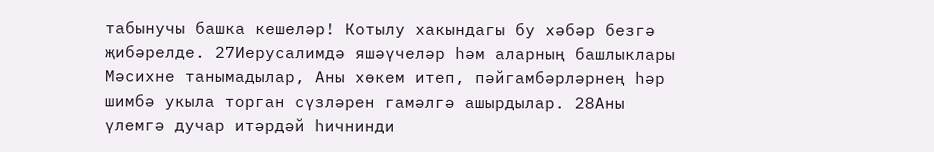табынучы башка кешеләр! Котылу хакындагы бу хәбәр безгә җибәрелде. 27Иерусалимдә яшәүчеләр һәм аларның башлыклары Мәсихне танымадылар, Аны хөкем итеп, пәйгамбәрләрнең һәр шимбә укыла торган сүзләрен гамәлгә ашырдылар. 28Аны үлемгә дучар итәрдәй һичнинди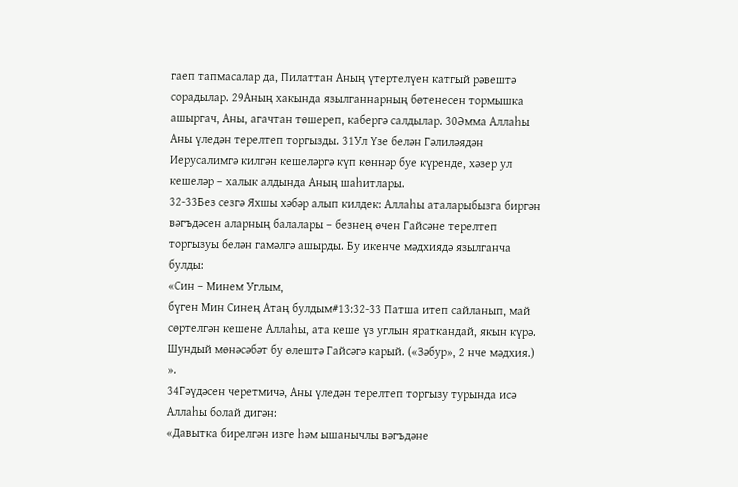гаеп тапмасалар да, Пилаттан Аның үтертелүен катгый рәвештә сорадылар. 29Аның хакында язылганнарның бөтенесен тормышка ашыргач, Аны, агачтан төшереп, кабергә салдылар. 30Әмма Аллаһы Аны үледән терелтеп торгызды. 31Ул Үзе белән Гәлиләядән Иерусалимгә килгән кешеләргә күп көннәр буе күренде, хәзер ул кешеләр – халык алдында Аның шаһитлары.
32-33Без сезгә Яхшы хәбәр алып килдек: Аллаһы аталарыбызга биргән вәгъдәсен аларның балалары – безнең өчен Гайсәне терелтеп торгызуы белән гамәлгә ашырды. Бу икенче мәдхиядә язылганча булды:
«Син – Минем Углым,
бүген Мин Синең Атаң булдым#13:32-33 Патша итеп сайланып, май сөртелгән кешене Аллаһы, ата кеше үз углын яраткандай, якын күрә. Шундый мөнәсәбәт бу өлештә Гайсәгә карый. («Зәбур», 2 нче мәдхия.) ».
34Гәүдәсен черетмичә, Аны үледән терелтеп торгызу турында исә Аллаһы болай дигән:
«Давытка бирелгән изге һәм ышанычлы вәгъдәне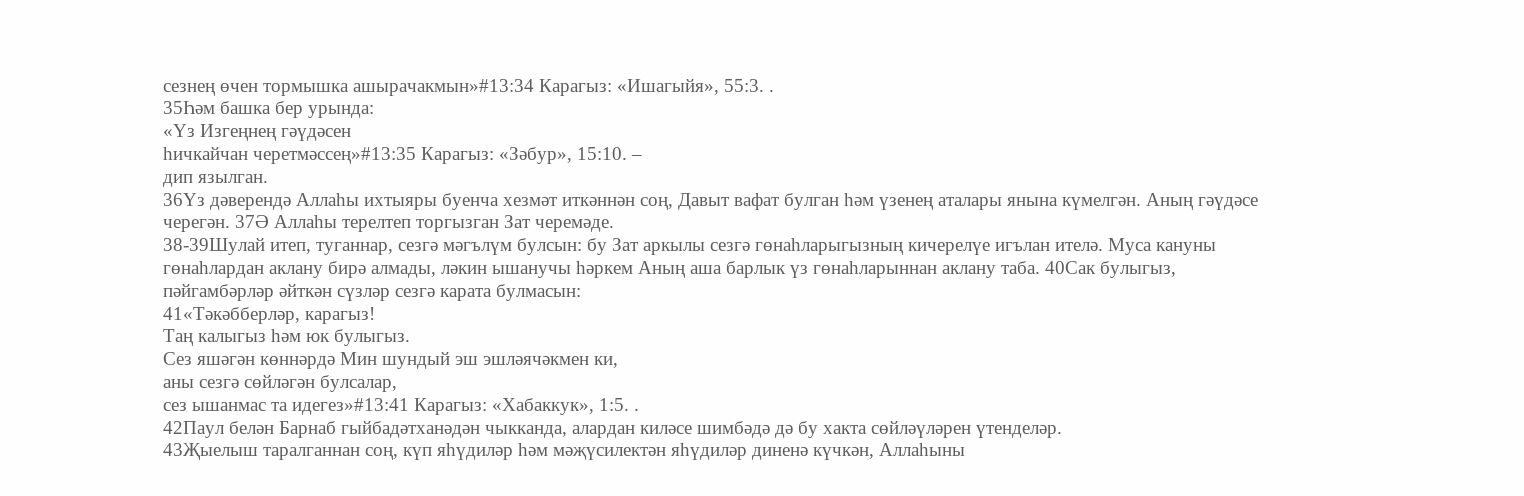сезнең өчен тормышка ашырачакмын»#13:34 Карагыз: «Ишагыйя», 55:3. .
35Һәм башка бер урында:
«Үз Изгеңнең гәүдәсен
һичкайчан черетмәссең»#13:35 Карагыз: «Зәбур», 15:10. –
дип язылган.
36Үз дәверендә Аллаһы ихтыяры буенча хезмәт иткәннән соң, Давыт вафат булган һәм үзенең аталары янына күмелгән. Аның гәүдәсе черегән. 37Ә Аллаһы терелтеп торгызган Зат черемәде.
38-39Шулай итеп, туганнар, сезгә мәгълүм булсын: бу Зат аркылы сезгә гөнаһларыгызның кичерелүе игълан ителә. Муса кануны гөнаһлардан аклану бирә алмады, ләкин ышанучы һәркем Аның аша барлык үз гөнаһларыннан аклану таба. 40Сак булыгыз, пәйгамбәрләр әйткән сүзләр сезгә карата булмасын:
41«Тәкәбберләр, карагыз!
Таң калыгыз һәм юк булыгыз.
Сез яшәгән көннәрдә Мин шундый эш эшләячәкмен ки,
аны сезгә сөйләгән булсалар,
сез ышанмас та идегез»#13:41 Карагыз: «Хабаккук», 1:5. .
42Паул белән Барнаб гыйбадәтханәдән чыкканда, алардан киләсе шимбәдә дә бу хакта сөйләүләрен үтенделәр.
43Җыелыш таралганнан соң, күп яһүдиләр һәм мәҗүсилектән яһүдиләр диненә күчкән, Аллаһыны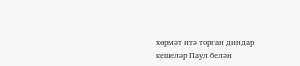хөрмәт итә торган диндар кешеләр Паул белән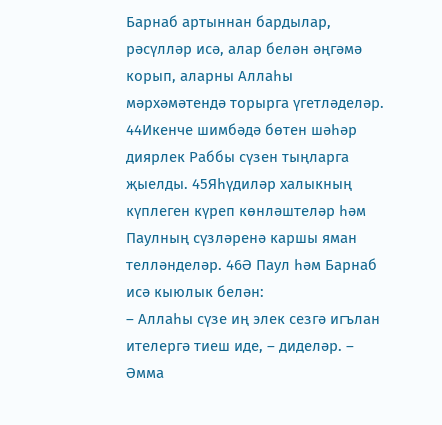Барнаб артыннан бардылар, рәсүлләр исә, алар белән әңгәмә корып, аларны Аллаһы мәрхәмәтендә торырга үгетләделәр.
44Икенче шимбәдә бөтен шәһәр диярлек Раббы сүзен тыңларга җыелды. 45Яһүдиләр халыкның күплеген күреп көнләштеләр һәм Паулның сүзләренә каршы яман телләнделәр. 46Ә Паул һәм Барнаб исә кыюлык белән:
– Аллаһы сүзе иң элек сезгә игълан ителергә тиеш иде, – диделәр. – Әмма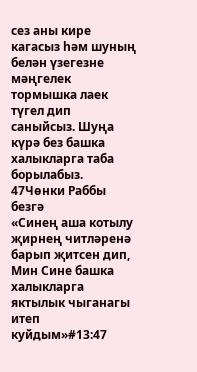сез аны кире кагасыз һәм шуның белән үзегезне мәңгелек тормышка лаек түгел дип саныйсыз. Шуңа күрә без башка халыкларга таба борылабыз. 47Чөнки Раббы безгә
«Синең аша котылу
җирнең читләренә барып җитсен дип,
Мин Сине башка халыкларга
яктылык чыганагы итеп куйдым»#13:47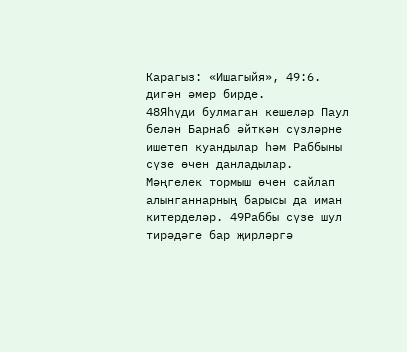Карагыз: «Ишагыйя», 49:6.
дигән әмер бирде.
48Яһүди булмаган кешеләр Паул белән Барнаб әйткән сүзләрне ишетеп куандылар һәм Раббыны сүзе өчен данладылар. Мәңгелек тормыш өчен сайлап алынганнарның барысы да иман китерделәр. 49Раббы сүзе шул тирәдәге бар җирләргә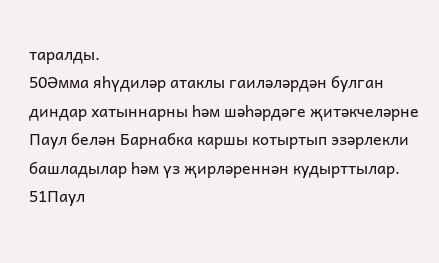таралды.
50Әмма яһүдиләр атаклы гаиләләрдән булган диндар хатыннарны һәм шәһәрдәге җитәкчеләрне Паул белән Барнабка каршы котыртып эзәрлекли башладылар һәм үз җирләреннән кудырттылар. 51Паул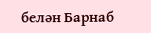белән Барнаб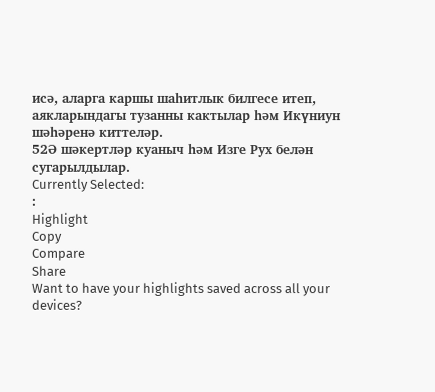исә, аларга каршы шаһитлык билгесе итеп, аякларындагы тузанны кактылар һәм Икүниун шәһәренә киттеләр.
52Ә шәкертләр куаныч һәм Изге Рух белән сугарылдылар.
Currently Selected:
:
Highlight
Copy
Compare
Share
Want to have your highlights saved across all your devices?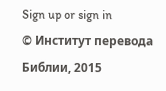Sign up or sign in
© Институт перевода Библии, 2015